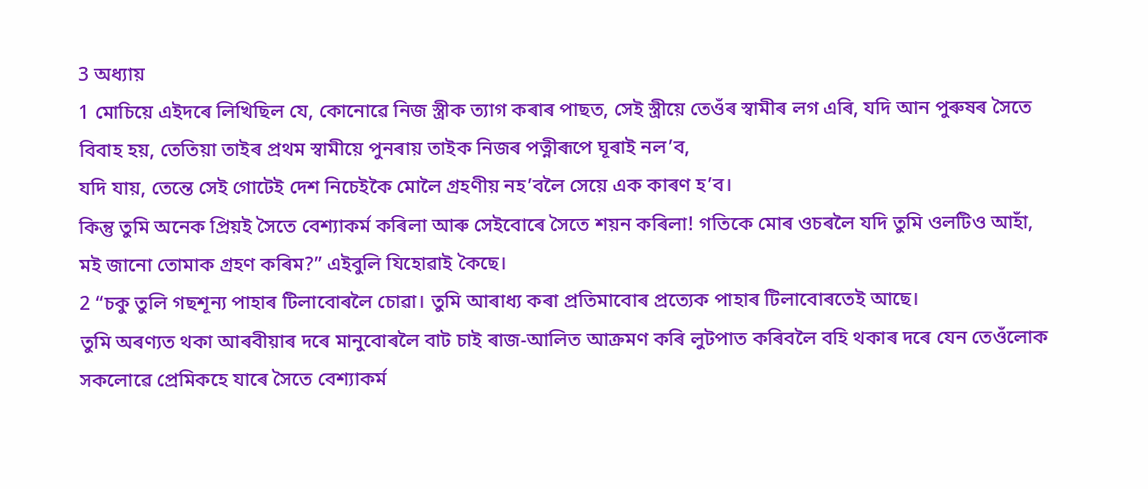3 অধ্যায়
1 মোচিয়ে এইদৰে লিখিছিল যে, কোনোৱে নিজ স্ত্রীক ত্যাগ কৰাৰ পাছত, সেই স্ত্রীয়ে তেওঁৰ স্বামীৰ লগ এৰি, যদি আন পুৰুষৰ সৈতে বিবাহ হয়, তেতিয়া তাইৰ প্রথম স্বামীয়ে পুনৰায় তাইক নিজৰ পত্নীৰূপে ঘূৰাই নল’ব,
যদি যায়, তেন্তে সেই গোটেই দেশ নিচেইকৈ মোলৈ গ্রহণীয় নহ’বলৈ সেয়ে এক কাৰণ হ’ব।
কিন্তু তুমি অনেক প্ৰিয়ই সৈতে বেশ্যাকৰ্ম কৰিলা আৰু সেইবোৰে সৈতে শয়ন কৰিলা! গতিকে মোৰ ওচৰলৈ যদি তুমি ওলটিও আহাঁ, মই জানো তোমাক গ্রহণ কৰিম?” এইবুলি যিহোৱাই কৈছে।
2 “চকু তুলি গছশূন্য পাহাৰ টিলাবোৰলৈ চোৱা। তুমি আৰাধ্য কৰা প্রতিমাবোৰ প্রত্যেক পাহাৰ টিলাবোৰতেই আছে।
তুমি অৰণ্যত থকা আৰবীয়াৰ দৰে মানুবোৰলৈ বাট চাই ৰাজ-আলিত আক্রমণ কৰি লুটপাত কৰিবলৈ বহি থকাৰ দৰে যেন তেওঁলোক সকলোৱে প্রেমিকহে যাৰে সৈতে বেশ্যাকৰ্ম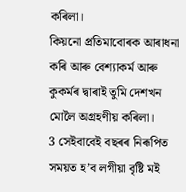কৰিলা।
কিয়নো প্রতিমাবোৰক আৰাধনা কৰি আৰু বেশ্যাকৰ্ম আৰু কুকৰ্মৰ দ্বাৰাই তুমি দেশখন মোলৈ অগ্রহণীয় কৰিলা।
3 সেইবাবেই বছৰৰ নিৰূপিত সময়ত হ’ব লগীয়া বৃষ্টি মই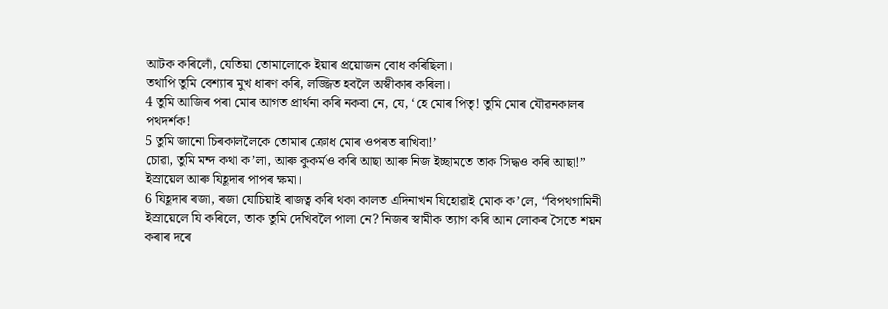আটক কৰিলোঁ, যেতিয়া তোমালোকে ইয়াৰ প্রয়োজন বোধ কৰিছিলা।
তথাপি তুমি বেশ্যাৰ মুখ ধাৰণ কৰি, লজ্জিত হবলৈ অস্বীকাৰ কৰিলা।
4 তুমি আজিৰ পৰা মোৰ আগত প্ৰাৰ্থনা কৰি নকবা নে, যে, ‘হে মোৰ পিতৃ! তুমি মোৰ যৌৱনকালৰ পথদৰ্শক!
5 তুমি জানো চিৰকাললৈকে তোমাৰ ক্ৰোধ মোৰ ওপৰত ৰাখিবা!’
চোৱা, তুমি মন্দ কথা ক’লা, আৰু কুকৰ্মও কৰি আছা আৰু নিজ ইচ্ছামতে তাক সিদ্ধও কৰি আছা!”
ইস্ৰায়েল আৰু যিহূদাৰ পাপৰ ক্ষমা।
6 যিহূদাৰ ৰজা, ৰজা যোচিয়াই ৰাজত্ব কৰি থকা কালত এদিনাখন যিহোৱাই মোক ক’লে, “বিপথগামিনী ইস্ৰায়েলে যি কৰিলে, তাক তুমি দেখিবলৈ পালা নে? নিজৰ স্বামীক ত্যাগ কৰি আন লোকৰ সৈতে শয়ন কৰাৰ দৰে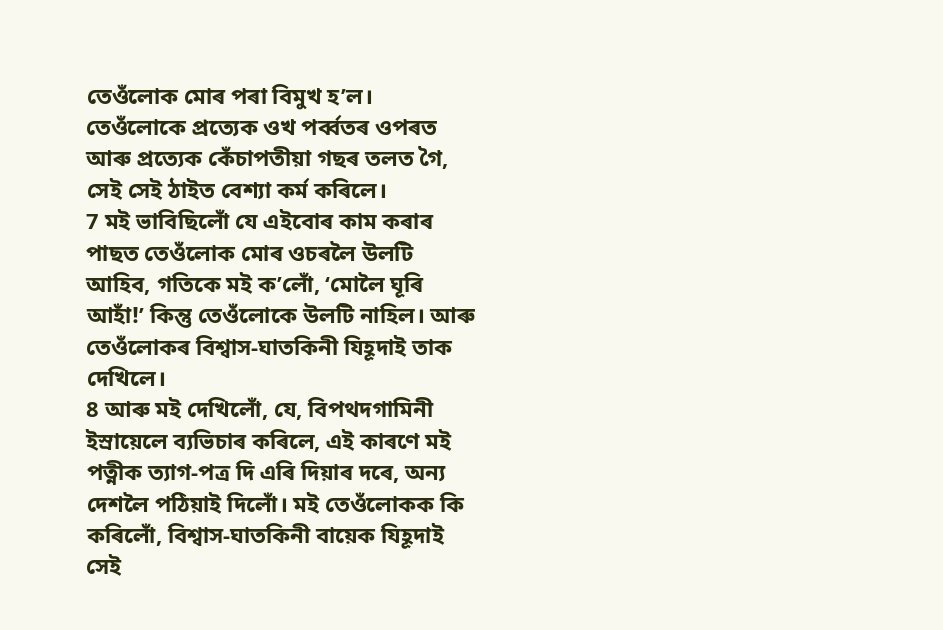তেওঁলোক মোৰ পৰা বিমুখ হ’ল। তেওঁলোকে প্ৰত্যেক ওখ পৰ্ব্বতৰ ওপৰত আৰু প্ৰত্যেক কেঁচাপতীয়া গছৰ তলত গৈ, সেই সেই ঠাইত বেশ্যা কৰ্ম কৰিলে।
7 মই ভাবিছিলোঁ যে এইবোৰ কাম কৰাৰ পাছত তেওঁলোক মোৰ ওচৰলৈ উলটি আহিব, গতিকে মই ক’লোঁ, ‘মোলৈ ঘূৰি আহাঁ!’ কিন্তু তেওঁলোকে উলটি নাহিল। আৰু তেওঁলোকৰ বিশ্বাস-ঘাতকিনী যিহূদাই তাক দেখিলে।
8 আৰু মই দেখিলোঁ, যে, বিপথদগামিনী ইস্ৰায়েলে ব্যভিচাৰ কৰিলে, এই কাৰণে মই পত্নীক ত্যাগ-পত্ৰ দি এৰি দিয়াৰ দৰে, অন্য দেশলৈ পঠিয়াই দিলোঁ। মই তেওঁলোকক কি কৰিলোঁ, বিশ্বাস-ঘাতকিনী বায়েক যিহূদাই সেই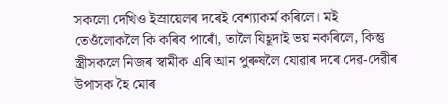সকলো দেখিও ইস্রায়েলৰ দৰেই বেশ্যাকৰ্ম কৰিলে। মই তেওঁলোকলৈ কি কৰিব পাৰোঁ, তালৈ যিহূদাই ভয় নকৰিলে, কিন্তু স্ত্রীসকলে নিজৰ স্বামীক এৰি আন পুৰুষলৈ যোৱাৰ দৰে দেৱ-দেৱীৰ উপাসক হৈ মোৰ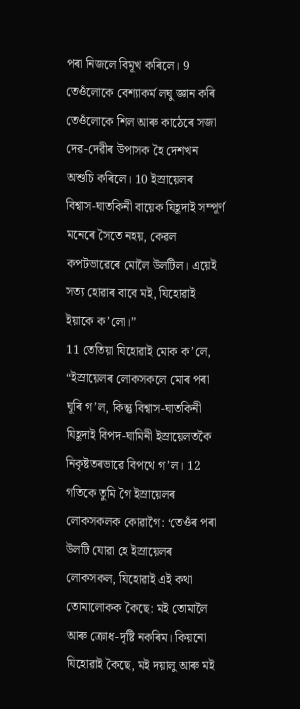পৰা নিজলে বিমূখ কৰিলে। 9 তেওঁলোকে বেশ্যাকৰ্ম লঘু জ্ঞান কৰি তেওঁলোকে শিল আৰু কাঠেৰে সজা দেৱ-দেৱীৰ উপাসক হৈ দেশখন অশুচি কৰিলে। 10 ইস্রায়েলৰ বিশ্বাস-ঘাতকিনী বায়েক যিহূদাই সম্পূৰ্ণ মনেৰে সৈতে নহয়, কেৱল কপটভাৱেৰে মোলৈ উলটিল। এয়েই সত্য হোৱাৰ বাবে মই, যিহোৱাই ইয়াকে ক’লো।”
11 তেতিয়া যিহোৱাই মোক ক’লে, “ইস্ৰায়েলৰ লোকসকলে মোৰ পৰা ঘূৰি গ’ল, কিন্তু বিশ্বাস-ঘাতকিনী যিহূদাই বিপদ-ঘামিনী ইস্ৰায়েলতকৈ নিকৃষ্টতৰভাৱে বিপথে গ’ল। 12 গতিকে তুমি গৈ ইস্রায়েলৰ লোকসকলক কোৱাগৈ: ‘তেওঁৰ পৰা উলটি যোৱা হে ইস্রায়েলৰ লোকসকল, যিহোৱাই এই কথা তোমালোকক কৈছে: মই তোমালৈ আৰু ক্ৰোধ-দৃষ্টি নকৰিম। কিয়নো যিহোৱাই কৈছে, মই দয়ালু আৰু মই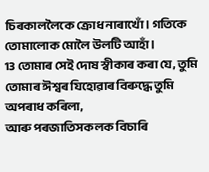চিৰকাললৈকে ক্ৰোধ নাৰাখোঁ। গতিকে তোমালোক মোলৈ উলটি আহাঁ।
13 তোমাৰ সেই দোষ স্বীকাৰ কৰা যে, তুমি তোমাৰ ঈশ্বৰ যিহোৱাৰ বিৰুদ্ধে তুমি অপৰাধ কৰিলা,
আৰু পৰজাতিসকলক বিচাৰি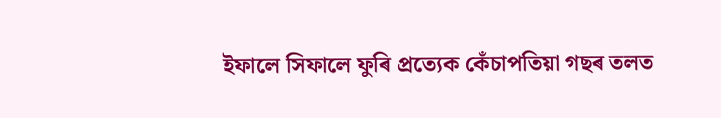ইফালে সিফালে ফুৰি প্ৰত্যেক কেঁচাপতিয়া গছৰ তলত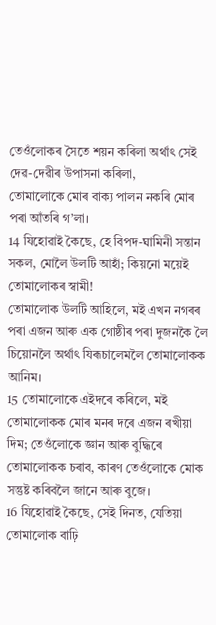তেওঁলোকৰ সৈতে শয়ন কৰিলা অৰ্থাৎ সেই দেৱ-দেৱীৰ উপাসনা কৰিলা,
তোমালোকে মোৰ বাক্য পালন নকৰি মোৰ পৰা আঁতৰি গ’লা।
14 যিহোৱাই কৈছে, হে বিপদ-ঘামিনী সন্তান সকল, মোলৈ উলটি আহাঁ; কিয়নো ময়েই তোমালোকৰ স্বামী!
তোমালোক উলটি আহিলে, মই এখন নগৰৰ পৰা এজন আৰু এক গোষ্ঠীৰ পৰা দুজনকৈ লৈ চিয়োনলৈ অৰ্থাৎ যিৰূচালেমলৈ তোমালোকক আনিম।
15 তোমালোকে এইদৰে কৰিলে, মই তোমালোকক মোৰ মনৰ দৰে এজন ৰখীয়া দিম; তেওঁলোকে জ্ঞান আৰু বুদ্ধিৰে তোমালোকক চৰাব, কাৰণ তেওঁলোকে মোক সন্তুষ্ট কৰিবলৈ জানে আৰু বুজে।
16 যিহোৱাই কৈছে, সেই দিনত, যেতিয়া তোমালোক বাঢ়ি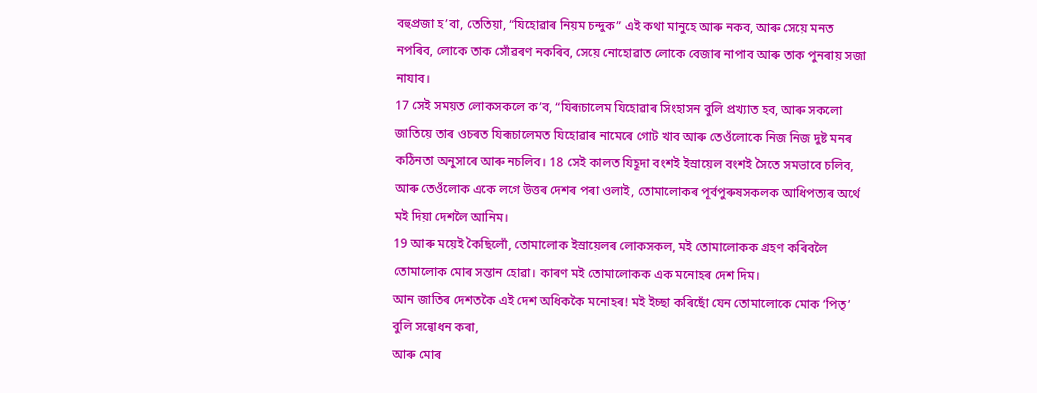বহুপ্ৰজা হ’বা, তেতিয়া, “যিহোৱাৰ নিয়ম চন্দুক” এই কথা মানুহে আৰু নকব, আৰু সেয়ে মনত নপৰিব, লোকে তাক সোঁৱৰণ নকৰিব, সেয়ে নোহোৱাত লোকে বেজাৰ নাপাব আৰু তাক পুনৰায় সজা নাযাব।
17 সেই সময়ত লোকসকলে ক’ব, “যিৰূচালেম যিহোৱাৰ সিংহাসন বুলি প্ৰখ্যাত হব, আৰু সকলো জাতিয়ে তাৰ ওচৰত যিৰূচালেমত যিহোৱাৰ নামেৰে গোট খাব আৰু তেওঁলোকে নিজ নিজ দুষ্ট মনৰ কঠিনতা অনুসাৰে আৰু নচলিব। 18 সেই কালত যিহূদা বংশই ইস্ৰায়েল বংশই সৈতে সমভাবে চলিব, আৰু তেওঁলোক একে লগে উত্তৰ দেশৰ পৰা ওলাই, তোমালোকৰ পূৰ্বপুৰুষসকলক আধিপত্যৰ অৰ্থে মই দিয়া দেশলৈ আনিম।
19 আৰু ময়েই কৈছিলোঁ, তোমালোক ইস্রায়েলৰ লোকসকল, মই তোমালোকক গ্রহণ কৰিবলৈ তোমালোক মোৰ সন্তান হোৱা। কাৰণ মই তোমালোকক এক মনোহৰ দেশ দিম।
আন জাতিৰ দেশতকৈ এই দেশ অধিককৈ মনোহৰ! মই ইচ্ছা কৰিছোঁ যেন তোমালোকে মোক ‘পিতৃ’ বুলি সন্বোধন কৰা,
আৰু মোৰ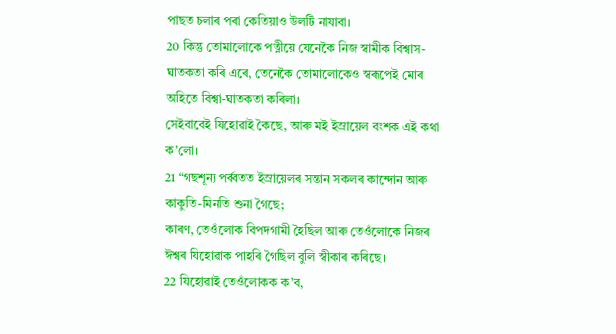পাছত চলাৰ পৰা কেতিয়াও উলটি নাযাবা।
20 কিন্তু তোমালোকে পত্নীয়ে যেনেকৈ নিজ স্বামীক বিশ্বাস-ঘাতকতা কৰি এৰে, তেনেকৈ তোমালোকেও স্বৰূপেই মোৰ অহিতে বিশ্বা-ঘাতকতা কৰিলা।
সেইবাবেই যিহোৱাই কৈছে, আৰু মই ইস্ৰায়েল বংশক এই কথা ক’লো।
21 “গছশূন্য পৰ্ব্বতত ইস্ৰায়েলৰ সন্তান সকলৰ কান্দোন আৰু কাকুতি-মিনতি শুনা গৈছে;
কাৰণ, তেওঁলোক বিপদগামী হৈছিল আৰু তেওঁলোকে নিজৰ ঈশ্বৰ যিহোৱাক পাহৰি গৈছিল বুলি স্বীকাৰ কৰিছে।
22 যিহোৱাই তেওঁলোকক ক’ব,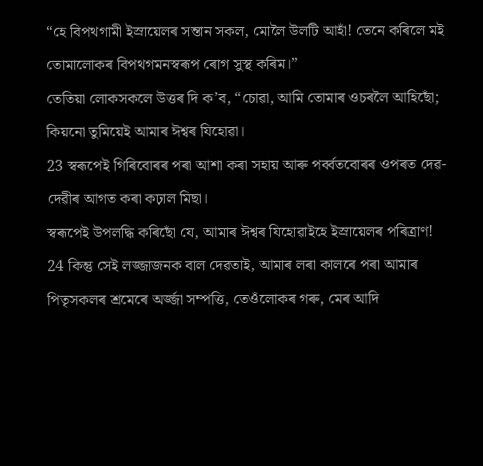“হে বিপথগামী ইস্রায়েলৰ সন্তান সকল, মোলৈ উলটি আহাঁ! তেনে কৰিলে মই তোমালোকৰ বিপথগমনস্বৰূপ ৰোগ সুস্থ কৰিম।”
তেতিয়া লোকসকলে উত্তৰ দি ক’ব, “চোৱা, আমি তোমাৰ ওচৰলৈ আহিছোঁ; কিয়নো তুমিয়েই আমাৰ ঈশ্বৰ যিহোৱা।
23 স্বৰূপেই গিৰিবোৰৰ পৰা আশা কৰা সহায় আৰু পৰ্ব্বতবোৰৰ ওপৰত দেৱ-দেৱীৰ আগত কৰা কঢ়াল মিছা।
স্বৰূপেই উপলদ্ধি কৰিছোঁ যে, আমাৰ ঈশ্বৰ যিহোৱাইহে ইস্ৰায়েলৰ পৰিত্ৰাণ!
24 কিন্তু সেই লজ্জাজনক বাল দেৱতাই, আমাৰ লৰা কালৰে পৰা আমাৰ পিতৃসকলৰ শ্ৰমেৰে অৰ্জ্জা সম্পত্তি, তেওঁলোকৰ গৰু, মেৰ আদি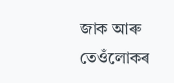জাক আৰু তেওঁলোকৰ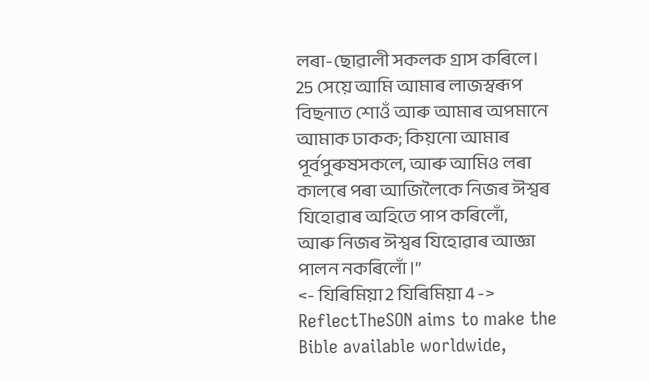লৰা-ছোৱালী সকলক গ্ৰাস কৰিলে।
25 সেয়ে আমি আমাৰ লাজস্বৰূপ বিছনাত শোওঁ আৰু আমাৰ অপমানে আমাক ঢাকক; কিয়নো আমাৰ পূৰ্বপুৰুষসকলে, আৰু আমিও লৰা কালৰে পৰা আজিলৈকে নিজৰ ঈশ্বৰ যিহোৱাৰ অহিতে পাপ কৰিলোঁ,
আৰু নিজৰ ঈশ্বৰ যিহোৱাৰ আজ্ঞা পালন নকৰিলোঁ।”
<- যিৰিমিয়া 2 যিৰিমিয়া 4 ->
ReflectTheSON aims to make the Bible available worldwide,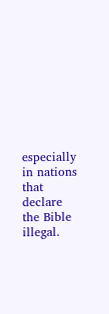especially in nations that declare the Bible illegal.